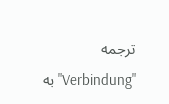ترجمه "Verbindung" به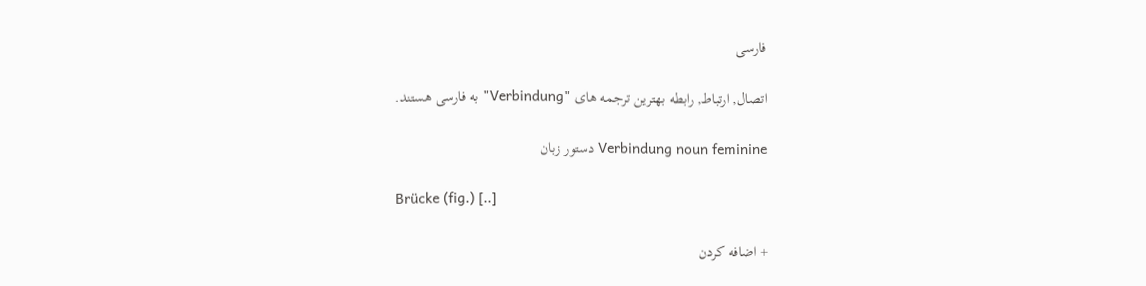فارسی

اتصال, ارتباط, رابطه بهترین ترجمه های "Verbindung" به فارسی هستند.

Verbindung noun feminine دستور زبان

Brücke (fig.) [..]

+ اضافه کردن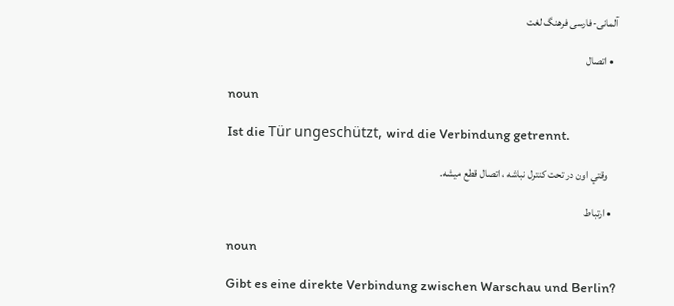آلمانی-فارسی فرهنگ لغت

  • اتصال

    noun

    Ist die Tür ungeschützt, wird die Verbindung getrennt.

    وقتي اون در تحت كنترل نباشه ، اتصال قطع ميشه.

  • ارتباط

    noun

    Gibt es eine direkte Verbindung zwischen Warschau und Berlin?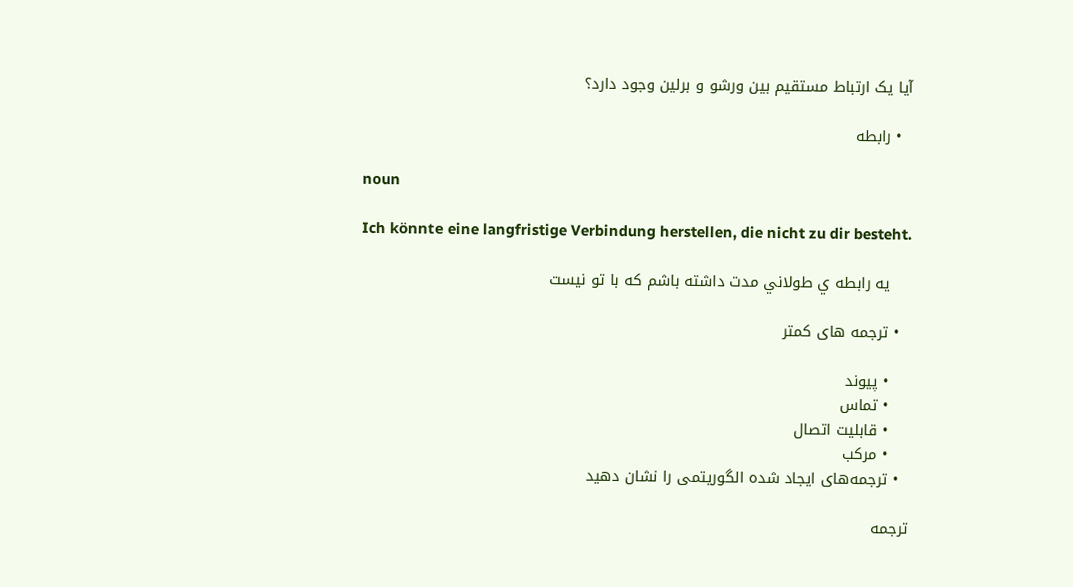آیا یک ارتباط مستقیم بین ورشو و برلین وجود دارد؟

  • رابطه

    noun

    Ich könnte eine langfristige Verbindung herstellen, die nicht zu dir besteht.

    يه رابطه ي طولاني مدت داشته باشم که با تو نيست

  • ترجمه های کمتر

    • پیوند
    • تماس
    • قابلیت اتصال
    • مركب
  • ترجمه‌های ایجاد شده الگوریتمی را نشان دهید

ترجمه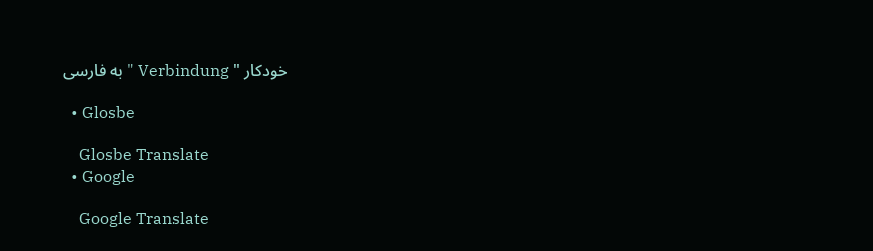خودکار " Verbindung " به فارسی

  • Glosbe

    Glosbe Translate
  • Google

    Google Translate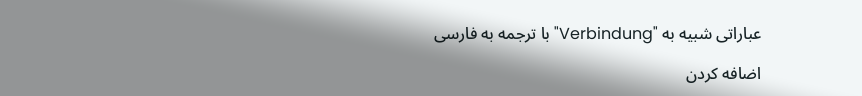عباراتی شبیه به "Verbindung" با ترجمه به فارسی

اضافه کردن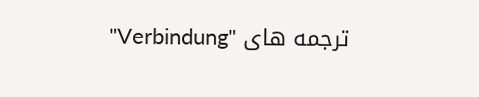ترجمه های "Verbindung"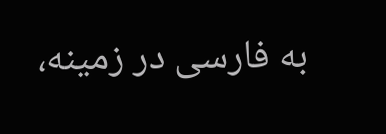به فارسی در زمینه،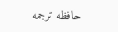حافظه ترجمه